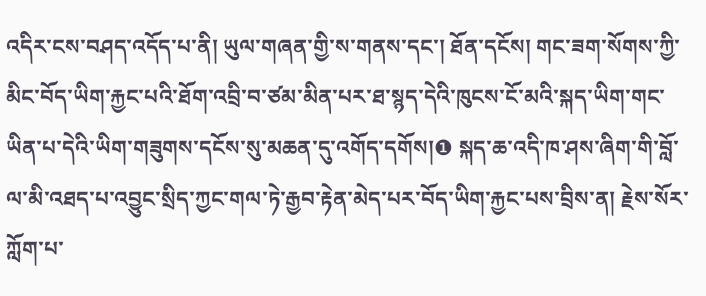འདིར་ངས་བཤད་འདོད་པ་ནི། ཡུལ་གཞན་གྱི་ས་གནས་དང་། ཐོན་དངོས། གང་ཟག་སོགས་ཀྱི་མིང་བོད་ཡིག་རྐྱང་པའི་ཐོག་འབྲི་བ་ཙམ་མིན་པར་ཐ་སྙད་དེའི་ཁུངས་ངོ་མའི་སྐད་ཡིག་གང་ཡིན་པ་དེའི་ཡིག་གཟུགས་དངོས་སུ་མཆན་དུ་འགོད་དགོས།❶ སྐད་ཆ་འདི་ཁ་ཤས་ཞིག་གི་བློ་ལ་མི་འཐད་པ་འབྱུང་སྲིད་ཀྱང་གལ་ཏེ་རྒྱབ་རྟེན་མེད་པར་བོད་ཡིག་རྐྱང་པས་བྲིས་ན། རྗེས་སོར་ཀློག་པ་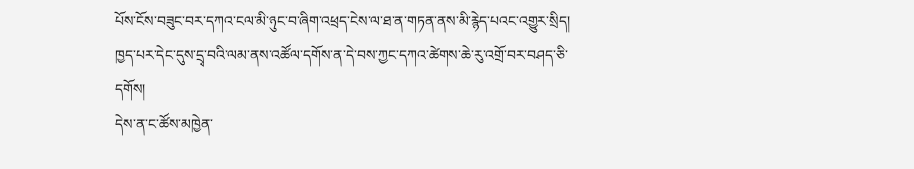པོས་ངོས་བཟུང་བར་དཀའ་ངལ་མི་ཉུང་བ་ཞིག་འཕྲད་ངེས་ལ་ཐ་ན་གཏན་ནས་མི་རྙེད་པའང་འགྱུར་སྲིད། ཁྱད་པར་དེང་དུས་དྲྭ་བའི་ལམ་ནས་འཚོལ་དགོས་ན་དེ་བས་ཀྱང་དཀའ་ཚེགས་ཆེ་རུ་འགྲོ་བར་བཤད་ཅི་དགོས།
དེས་ན་ང་ཚོས་མཁྱེན་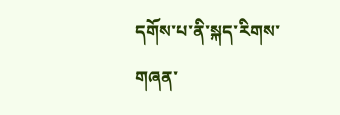དགོས་པ་ནི་སྐད་རིགས་གཞན་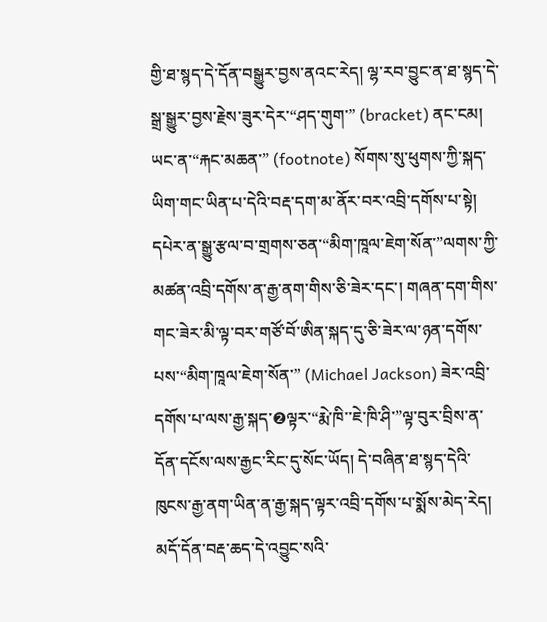གྱི་ཐ་སྙད་དེ་དོན་བསྒྱུར་བྱས་ནའང་རེད། ལྷ་རབ་བྱུང་ན་ཐ་སྙད་དེ་སྒྲ་སྒྱུར་བྱས་རྗེས་ཟུར་དེར་“ཤད་གུག་” (bracket) ནང་ངམ། ཡང་ན་“རྐང་མཆན་” (footnote) སོགས་སུ་ཕུགས་ཀྱི་སྐད་ཡིག་གང་ཡིན་པ་དེའི་བརྡ་དག་མ་ནོར་བར་འབྲི་དགོས་པ་སྟེ། དཔེར་ན་སྒྱུ་རྩལ་བ་གྲགས་ཅན་“མིག་ཁཱལ་ཇེག་སོན་”ལགས་ཀྱི་མཚན་འབྲི་དགོས་ན་རྒྱ་ནག་གིས་ཅི་ཟེར་དང་། གཞན་དག་གིས་གང་ཟེར་མི་ལྟ་བར་གཙོ་བོ་ཨིན་སྐད་དུ་ཅི་ཟེར་ལ་ཉན་དགོས་པས་“མིག་ཁཱལ་ཇེག་སོན་” (Michael Jackson) ཟེར་འབྲི་དགོས་པ་ལས་རྒྱ་སྐད་❷ལྟར་“རྨེ་ཁི་་ཇེ་ཁི་ཤི་”ལྟ་བུར་བྲིས་ན་དོན་དངོས་ལས་རྒྱང་རིང་དུ་སོང་ཡོད། དེ་བཞིན་ཐ་སྙད་དེའི་ཁུངས་རྒྱ་ནག་ཡིན་ན་རྒྱ་སྐད་ལྟར་འབྲི་དགོས་པ་སྨོས་མེད་རེད། མདོ་དོན་བརྡ་ཆད་དེ་འབྱུང་སའི་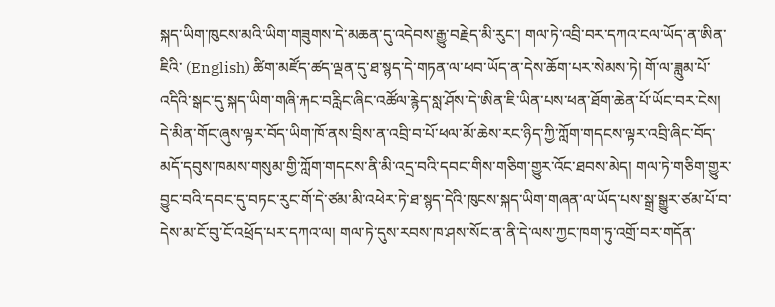སྐད་ཡིག་ཁུངས་མའི་ཡིག་གཟུགས་དེ་མཆན་དུ་འདེབས་རྒྱུ་བརྗེད་མི་རུང་། གལ་ཏེ་འབྲི་བར་དཀའ་ངལ་ཡོད་ན་ཨིན་ཇིའི་ (English) ཚིག་མཛོད་ཚད་ལྡན་དུ་ཐ་སྙད་དེ་གཏན་ལ་ཕབ་ཡོད་ན་དེས་ཆོག་པར་སེམས་ཏེ། གོ་ལ་ཟླུམ་པོ་འདིའི་སྒང་དུ་སྐད་ཡིག་གཞི་རྐང་བརླིང་ཞིང་འཚོལ་རྙེད་སླ་ཤོས་དེ་ཨིན་ཇི་ཡིན་པས་ཕན་ཐོག་ཆེན་པོ་ཡོང་བར་ངེས།
དེ་མིན་གོང་ཞུས་ལྟར་བོད་ཡིག་ཁོ་ནས་བྲིས་ན་འབྲི་བ་པོ་ཕལ་མོ་ཆེས་རང་ཉིད་ཀྱི་ཀློག་གདངས་ལྟར་འབྲི་ཞིང་བོད་མདོ་དབུས་ཁམས་གསུམ་གྱི་ཀློག་གདངས་ནི་མི་འདྲ་བའི་དབང་གིས་གཅིག་གྱུར་འོང་ཐབས་མེད། གལ་ཏེ་གཅིག་གྱུར་བྱུང་བའི་དབང་དུ་བཏང་རུང་གོ་དེ་ཙམ་མི་འཕེར་ཏེ་ཐ་སྙད་དེའི་ཁུངས་སྐད་ཡིག་གཞན་ལ་ཡོད་པས་སྒྲ་སྒྱུར་ཙམ་པོ་བ་དེས་མ་ངོ་བུ་ངོ་འཕྲོད་པར་དཀའ་ལ། གལ་ཏེ་དུས་རབས་ཁ་ཤས་སོང་ན་ནི་དེ་ལས་ཀྱང་ཁག་ཏུ་འགྲོ་བར་གདོན་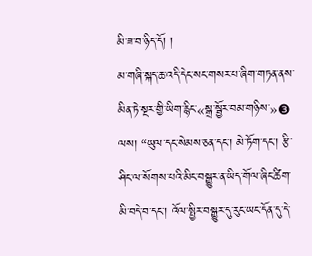མི་ཟ་བ་ཉིད་དོ། །
མ་གཞི་སྐད་ཆ་འདི་དེང་སང་གསར་པ་ཞིག་གཏན་ནས་མིན་ཏེ་སྔར་གྱི་ཡིག་རྙིང་«སྒྲ་སྦྱོར་བམ་གཉིས་»❸ ལས། “ཡུལ་དང་སེམས་ཅན་དང་། མེ་ཏོག་དང་། རྩི་ཤིང་ལ་སོགས་པའི་མིང་བསྒྱུར་ན་ཡིད་གོལ་ཞིང་ཚིག་མི་བདེ་བ་དང་། འོལ་སྤྱིར་བསྒྱུར་དུ་རུང་ཡང་དོན་དུ་དེ་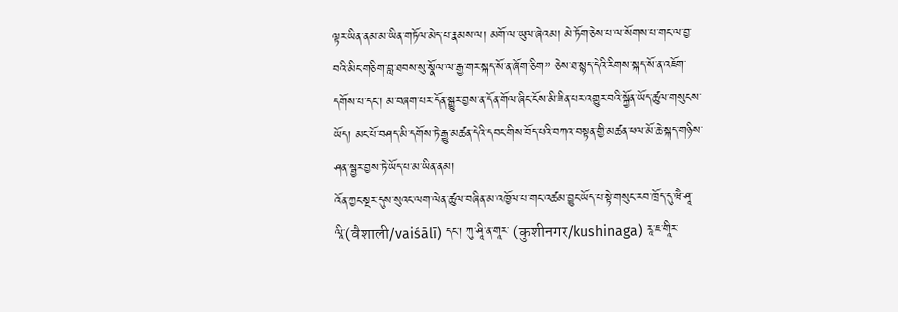ལྟར་ཡིན་ནམ་མ་ཡིན་གཏོལ་མེད་པ་རྣམས་ལ། མགོ་ལ་ཡུལ་ཞེའམ། མེ་ཏོག་ཅེས་པ་ལ་སོགས་པ་གང་ལ་བྱ་བའི་མིང་གཅིག་བླ་ཐབས་སུ་སྣོལ་ལ་རྒྱ་གར་སྐད་སོ་ན་ཞོག་ཅིག” ཅེས་ཐ་སྙད་དེའི་རིགས་སྐད་སོ་ན་འཇོག་དགོས་པ་དང་། མ་བཞག་པར་དོན་སྒྱུར་བྱས་ན་དོན་གོལ་ཞིང་ངོས་མི་ཟིན་པར་འགྱུར་བའི་སྐྱོན་ཡོད་ཚུལ་གསུངས་ཡོད། མང་པོ་བཤད་མི་དགོས་ཏེ་རྒྱུ་མཚན་དེའི་དབང་གིས་བོད་པའི་བཀའ་བསྟན་གྱི་མཚན་ཕལ་མོ་ཆེ་སྐད་གཉིས་ཤན་སྦྱར་བྱས་ཏེ་ཡོད་པ་མ་ཡིན་ནམ།
འོན་ཀྱང་སྔར་དུས་སུའང་ལག་ལེན་ཚུལ་བཞིན་མ་འཁྱོལ་པ་གང་འཚམ་བྱུང་ཡོད་པ་སྟེ་གསུང་རབ་ཁྲོད་དུ་ཝཻ་ཤཱ་ལཱི་(वैशाली/vaiśālī) དང་། ཀུ་ཤཱི་ན་གཱར་ (कुशीनगर/kushinaga) རཱ་ཇ་གཱིར་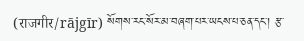(राजगीर/rājgīr) སོགས་རང་སོར་མ་བཞག་པར་ཡངས་པ་ཅན་དང་། རྩ་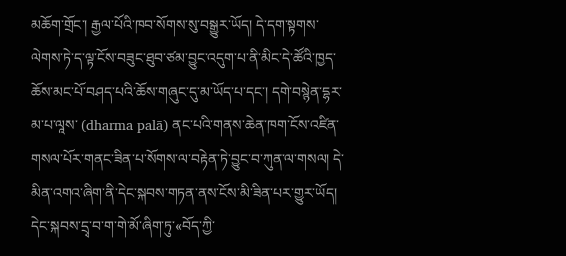མཆོག་གྲོང་། རྒྱལ་པོའི་ཁབ་སོགས་སུ་བསྒྱུར་ཡོད། དེ་དག་སྟགས་ལེགས་ཏེ་ད་ལྟ་ངོས་བཟུང་ཐུབ་ཙམ་བྱུང་འདུག་པ་ནི་མིང་དེ་ཚོའི་ཁྱད་ཆོས་མང་པོ་བཤད་པའི་ཆོས་གཞུང་དུ་མ་ཡོད་པ་དང་། དགེ་བསྙེན་དྷར་མ་པ་ལཱས་ (dharma palā) ནང་པའི་གནས་ཆེན་ཁག་ངོས་འཛིན་གསལ་པོར་གནང་ཟིན་པ་སོགས་ལ་བརྟེན་ཏེ་བྱུང་བ་ཀུན་ལ་གསལ། དེ་མིན་འགའ་ཞིག་ནི་དེང་སྐབས་གཏན་ནས་ངོས་མི་ཟིན་པར་གྱུར་ཡོད།
དེང་སྐབས་དྲྭ་བ་ག་གེ་མོ་ཞིག་ཏུ་«བོད་ཀྱི་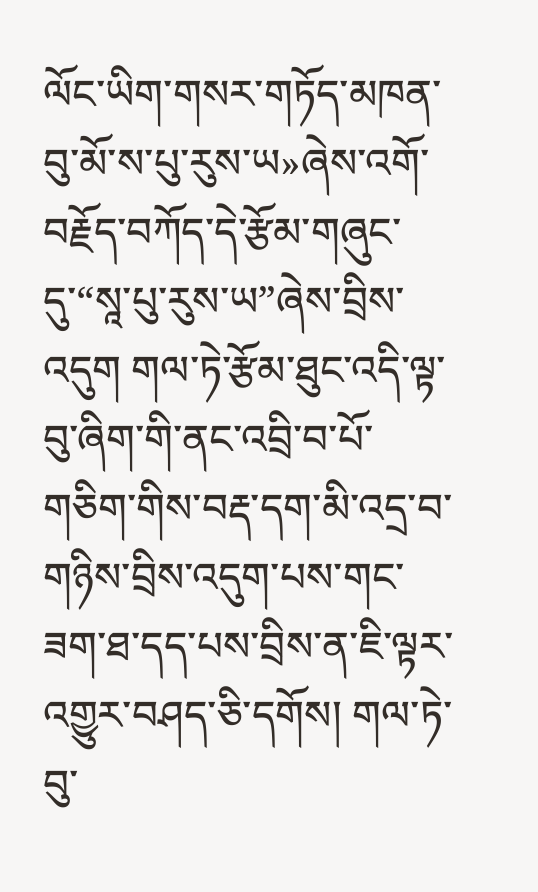ལོང་ཡིག་གསར་གཏོད་མཁན་བུ་མོ་ས་པུ་རུས་ཡ»ཞེས་འགོ་བརྗོད་བཀོད་དེ་རྩོམ་གཞུང་དུ་“སཱ་པུ་རུས་ཡ”ཞེས་བྲིས་འདུག གལ་ཏེ་རྩོམ་ཐུང་འདི་ལྟ་བུ་ཞིག་གི་ནང་འབྲི་བ་པོ་གཅིག་གིས་བརྡ་དག་མི་འདྲ་བ་གཉིས་བྲིས་འདུག་པས་གང་ཟག་ཐ་དད་པས་བྲིས་ན་ཇི་ལྟར་འགྱུར་བཤད་ཅི་དགོས། གལ་ཏེ་བུ་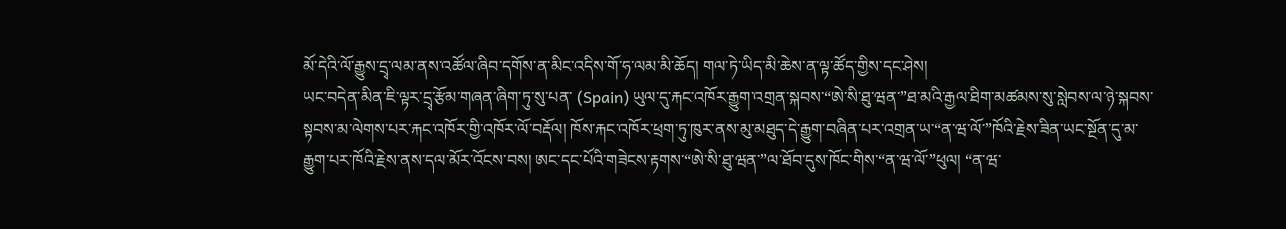མོ་དེའི་ལོ་རྒྱུས་དྲྭ་ལམ་ནས་འཚོལ་ཞིབ་དགོས་ན་མིང་འདིས་གོ་ཧ་ལམ་མི་ཆོད། གལ་ཏེ་ཡིད་མི་ཆེས་ན་ལྟ་ཚོད་གྱིས་དང་ཤེས།
ཡང་བདེན་མིན་ཇི་ལྟར་དྲྭ་རྩོམ་གཞན་ཞིག་ཏུ་སུ་པན་ (Spain) ཡུལ་དུ་རྐང་འཁོར་རྒྱུག་འགྲན་སྐབས་“ཨེ་སི་ཐུ་ཝན་”ཐ་མའི་རྒྱལ་ཐིག་མཚམས་སུ་སླེབས་ལ་ཉེ་སྐབས་སྟབས་མ་ལེགས་པར་རྐང་འཁོར་གྱི་འཁོར་ལོ་བརྡོལ། ཁོས་རྐང་འཁོར་ཕྲག་ཏུ་ཁུར་ནས་མུ་མཐུད་དེ་རྒྱུག་བཞིན་པར་འགྲན་ཡ་“ན་ཝ་ལོ་”ཁོའི་རྗེས་ཟིན་ཡང་སྔོན་དུ་མ་རྒྱུག་པར་ཁོའི་རྗེས་ནས་དལ་མོར་འོངས་བས། ཨང་དང་པོའི་གཟེངས་རྟགས་“ཨེ་སི་ཐུ་ཝན་”ལ་ཐོབ་དུས་ཁོང་གིས་“ན་ཝ་ལོ་”ཕུལ། “ན་ཝ་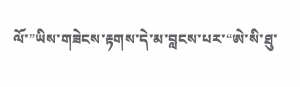ལོ་”ཡིས་གཟེངས་རྟགས་དེ་མ་བླངས་པར་“ཨེ་སི་ཐུ་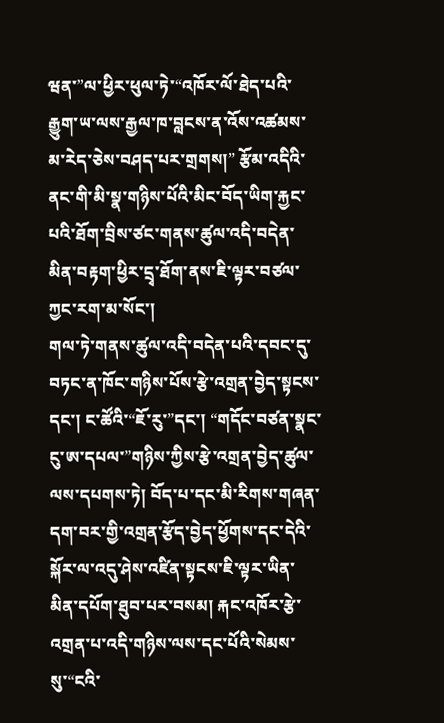ཝན་”ལ་ཕྱིར་ཕུལ་ཏེ་“འཁོར་ལོ་ཐེད་པའི་རྒྱུག་ཡ་ལས་རྒྱལ་ཁ་བླངས་ན་འོས་འཚམས་མ་རེད་ཅེས་བཤད་པར་གྲགས།” རྩོམ་འདིའི་ནང་གི་མི་སྣ་གཉིས་པོའི་མིང་བོད་ཡིག་རྐྱང་པའི་ཐོག་བྲིས་ཙང་གནས་ཚུལ་འདི་བདེན་མིན་བརྟག་ཕྱིར་དྲྭ་ཐོག་ནས་ཇི་ལྟར་བཙལ་ཀྱང་རག་མ་སོང་།
གལ་ཏེ་གནས་ཚུལ་འདི་བདེན་པའི་དབང་དུ་བཏང་ན་ཁོང་གཉིས་པོས་རྩེ་འགྲན་བྱེད་སྟངས་དང་། ང་ཚོའི་“ཇོ་རུ་”དང་། “གདོང་བཙན་སྣང་ངུ་ཨ་དཔལ་”གཉིས་ཀྱིས་རྩེ་འགྲན་བྱེད་ཚུལ་ལས་དཔགས་ཏེ། བོད་པ་དང་མི་རིགས་གཞན་དག་བར་གྱི་འགྲན་རྩོད་བྱེད་ཕྱོགས་དང་དེའི་སྐོར་ལ་འདུ་ཤེས་འཛིན་སྟངས་ཇི་ལྟར་ཡིན་མིན་དཔོག་ཐུབ་པར་བསམ། རྐང་འཁོར་རྩེ་འགྲན་པ་འདི་གཉིས་ལས་དང་པོའི་སེམས་སུ་“ངའི་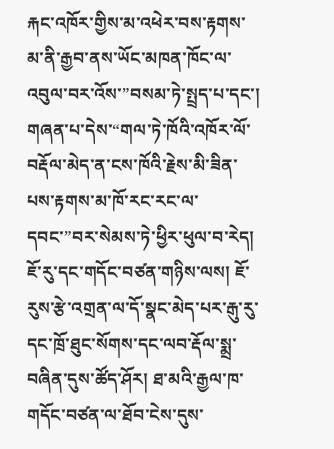རྐང་འཁོར་གྱིས་མ་འཕེར་བས་རྟགས་མ་ནི་རྒྱབ་ནས་ཡོང་མཁན་ཁོང་ལ་འབུལ་བར་འོས་”བསམ་ཏེ་སྤྲད་པ་དང་། གཞན་པ་དེས་“གལ་ཏེ་ཁོའི་འཁོར་ལོ་བརྡོལ་མེད་ན་ངས་ཁོའི་རྗེས་མི་ཟིན་པས་རྟགས་མ་ཁོ་རང་རང་ལ་དབང་”བར་སེམས་ཏེ་ཕྱིར་ཕུལ་བ་རེད།
ཇོ་རུ་དང་གདོང་བཙན་གཉིས་ལས། ཇོ་རུས་རྩེ་འགྲན་ལ་དོ་སྣང་མེད་པར་རྒུ་རུ་དང་ཁྲོ་ཐུང་སོགས་དང་ལབ་རྡོལ་སྨྲ་བཞིན་དུས་ཚོད་ཤོར། ཐ་མའི་རྒྱལ་ཁ་གདོང་བཙན་ལ་ཐོབ་ངེས་དུས་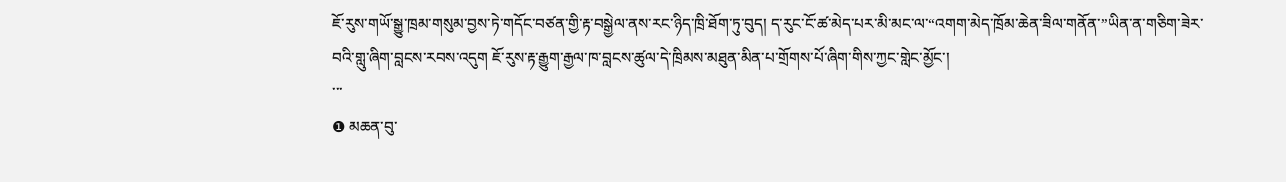ཇོ་རུས་གཡོ་སྒྱུ་ཁྲམ་གསུམ་བྱས་ཏེ་གདོང་བཙན་གྱི་རྟ་བསྒྱེལ་ནས་རང་ཉིད་ཁྲི་ཐོག་ཏུ་བུད། ད་རུང་ངོ་ཚ་མེད་པར་མི་མང་ལ་“འགག་མེད་ཁྲོམ་ཆེན་ཟིལ་གནོན་”ཡིན་ན་གཅིག་ཟེར་བའི་གླུ་ཞིག་བླངས་རབས་འདུག ཇོ་རུས་རྟ་རྒྱུག་རྒྱལ་ཁ་བླངས་ཚུལ་དེ་ཁྲིམས་མཐུན་མིན་པ་གྲོགས་པོ་ཞིག་གིས་ཀྱང་གླེང་མྱོང་།
་་་
❶ མཆན་བུ་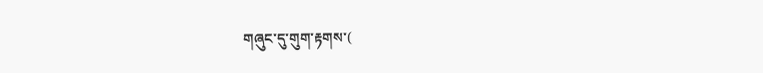གཞུང་དུ་གུག་རྟགས་(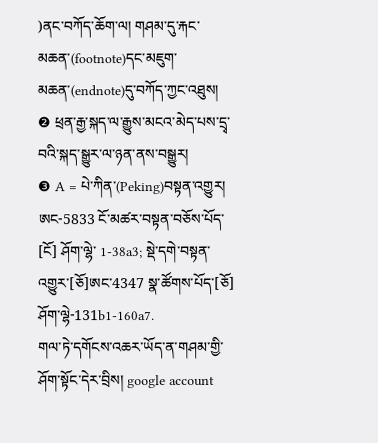)ནང་བཀོད་ཆོག་ལ། གཤམ་དུ་རྐང་མཆན་(footnote)དང་མཇུག་མཆན་(endnote)དུ་བཀོད་ཀྱང་འཐུས།
❷ ཕྲན་རྒྱ་སྐད་ལ་རྒྱུས་མངའ་མེད་པས་དྲྭ་བའི་སྐད་སྒྱུར་ལ་ཉན་ནས་བསྒྱུར།
❸ A = པེ་ཀིན་(Peking)བསྟན་འགྱུར། ཨང-5833 ངོ་མཚར་བསྟན་བཅོས་པོད་ [ངོ] ཤོག་ལྷེ་ 1-38a3; སྡེ་དགེ་བསྟན་འགྱུར་[ཅོ]ཨང་4347 སྣ་ཚོགས་པོད་[ཅོ] ཤོག་ལྷེ-131b1-160a7.
གལ་ཏེ་དགོངས་འཆར་ཡོད་ན་གཤམ་གྱི་ཤོག་སྟོང་དེར་བྲིས། google account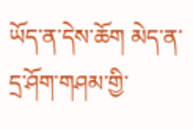ཡོད་ན་དེས་ཆོག མེད་ན་དྲ་ཤོག་གཤམ་གྱི་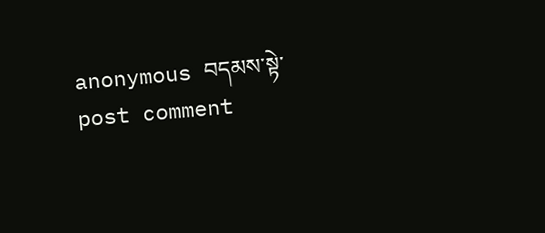anonymous བདམས་སྟེ་ post comment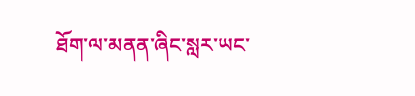ཐོག་ལ་མནན་ཞིང་སླར་ཡང་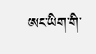ཨང་ཡིག་གི་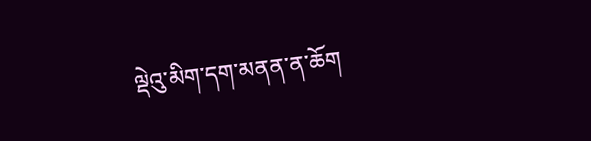ལྡེའུ་མིག་དག་མནན་ན་ཆོག